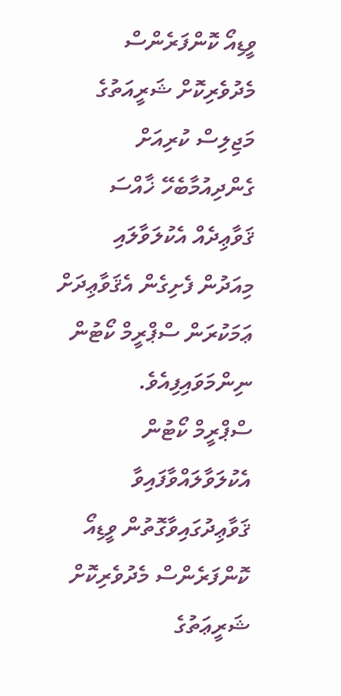ވީޑިއޯ ކޮންފަރެންސް މެދުވެރިކޮށް ޝަރީއަތުގެ މަޖިލިސް ކުރިއަށް ގެންދިއުމާބެހޭ ޚާއްސަ ޤަވާޢިދެއް އެކުލަވާލައި މިއަދުން ފެށިގެން އެޤަވާޢިދަށް ޢަމަކުރަން ސްޕްރީމް ކޯޓުން ނިންމަވައިފިއެވެ.
ސްޕްރީމް ކޯޓުން އެކުލަވާލައްވާފައިވާ ޤަވާޢިދުގައިވާގޮތުން ވީޑިއޯ ކޮންފަރެންސް މެދުވެރިކޮށް ޝަރީޢަތުގެ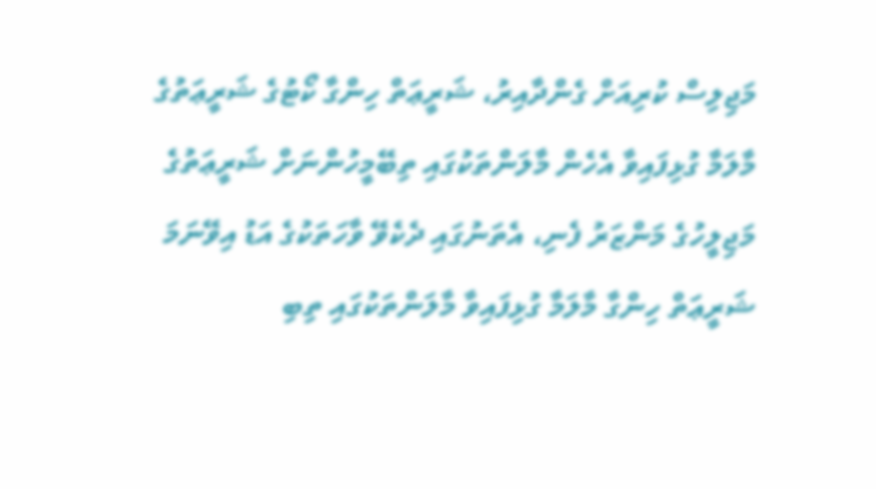މަޖިލިސް ކުރިއަށް ގެންދާއިރު، ޝަރީޢަތް ހިންގާ ކޯޓުގެ ޝަރީޢަތުގެ މާލަމާ ގުޅިފައިވާ އެހެން މާލަންތަކުގައި ތިބޭމީހުންނަށް ޝަރީޢަތުގެ މަޖިލީހުގެ މަންޒަރު ފެނި، އެތަނުގައި ދެކެވޭ ވާހަތަކުގެ އަޑު އިވޭނަމަ ޝަރީޢަތް ހިންގާ މާލަމާ ގުޅިފައިވާ މާލަންތަކުގައި ތިބި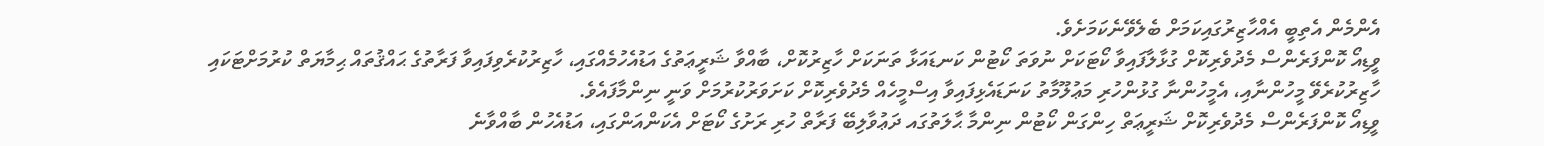އެންމެން އެތިބީ އެއްހާޒިރުގައިކަމަށް ބެލެވޭނެކަމަށެވެ.
ވީޑިއޯ ކޮންފަރެންސް މެދުވެރިކޮށް ގުޅާލާފައިވާ ކޯޓަކަށް ނުވަތަ ކޯޓުން ކަނޑައަޅާ ތަނަކަށް ހާޒިރުކޮށް، ބާއްވާ ޝަރީޢަތުގެ އަޑުއެހުމެއްގައި، ހާޒިރުކުރެވިފައިވާ ފަރާތުގެ ޙައްޤުތައް ޙިމާޔަތް ކުރުމަށްޓަކައި ހާޒިރުކުރެވޭ މީހުންނާއި، އެމީހުންނާ ގުޅުންހުރި މަޢުލޫމާތު ކަނަޑައެޅިފައިވާ އިސްމީހެއް މެދުވެރިކޮށް ކަށަވަރުކުރުމަށް ވަނީ ނިންމާފައެވެ.
ވީޑިއޯ ކޮންފަރެންސް މެދުވެރިކޮށް ޝަރީޢަތް ހިންގަން ކޯޓުން ނިންމާ ޙާލަތުގައ ދަޢުވާލިބޭ ފަރާތް ހުރި ރަށުގެ ކޯޓަށް އެކަންއަންގައި، އަޑުއެހުން ބާއްވާނެ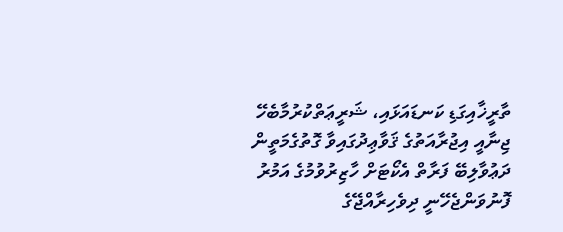ތާރީޚާއިގަޑި ކަނޑައަޅައި، ޝަރީޢަތްކުރުމާބެހޭ ޖިނާއީ އިޖުރާއަތުގެ ޤަވާޢިދުގައިވާ ގޮތުގެމަތީން ދަޢުވާލިބޭ ފަރާތް އެކޯޓަށް ހާޒިރުވުމުގެ އަމުރު ފޮނުވަންޖެހޭނީ ދިވެހިރާއްޖޭގެ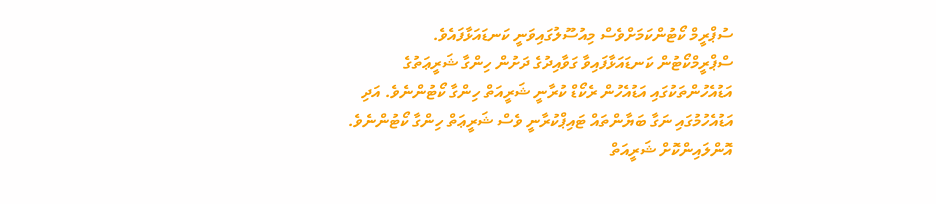ސުޕްރީމް ކޯޓުންކަމަށްވެސް މިއުސޫލުގައިވަނީ ކަނޑައަޅާފައެވެ.
ސްޕްރީމްކޯޓުން ކަނޑައަޅާފައިވާ ގަވާއިދުގެ ދަށުން ހިންގާ ޝަރީޢަތުގެ އަޑުއެހުންތަކުގައި އަޑުއެހުން ރެކޯޑް ކުރާނީ ޝަރީއަތް ހިންގާ ކޯޓުންނެވެ. އަދި އަޑުއެހުމުގައި ނަގާ ބަޔާންތައް ޓައިޕްކުރާނީ ވެސް ޝަރީޢަތް ހިންގާ ކޯޓުންނެވެ. އޮންލައިންކޮށް ޝަރީއަތް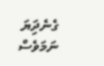ގެނެދިަޔަ ނަމަވެސް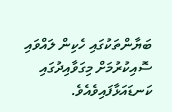ބަޔާންތަކުގައި ހެކިން ލައްވައި ސޮއިކުރުމަށް މިގަވާއިދުގައި ކަނޑައަޅާފައިވެއެވެ.